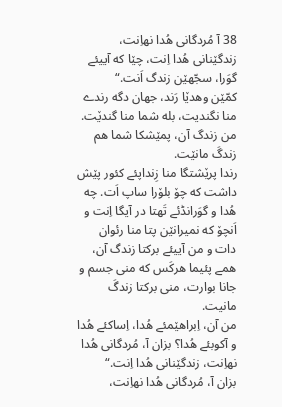38 آ مُردگانی هُدا نهاِنت، زندگێنانی هُدا اِنت، چێا که آییئے گوَرا، سجّهێن زندگ اَنت.“
کمّێن وهدێا رَند، جهان دگه رندے منا نگندیت، بله شما منا گندێت. من زندگ آن، پمێشکا شما هم زندگَ مانێت.
رندا پرێشتگا منا زِنداپئے کئور پێش داشت که چۆ بلۆرا ساپ اَت. چه هُدا و گوَرانڈئے تَهتا در آیگا اِنت و
اَنچۆ که نمیرانێن پتا منا رئوان دات و من آییئے برکتا زندگ آن، همے پئیما هرکَس که منی جسم و جانا بوارت، منی برکتا زندگَ مانیت.
من آن، اِبراهێمئے هُدا، اِساکئے هُدا و آکوبئے هُدا؟ بزان آ، مُردگانی هُدا نهاِنت، زندگێنانی هُدا اِنت.“
بزان آ، مُردگانی هُدا نهاِنت،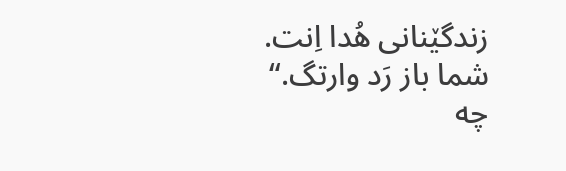زندگێنانی هُدا اِنت. شما باز رَد وارتگ.“
چه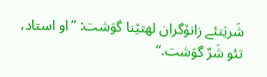شَریَتئے زانۆگران لهتێنا گوَشت: ”او استاد، تئو شَرّ گوَشت.“